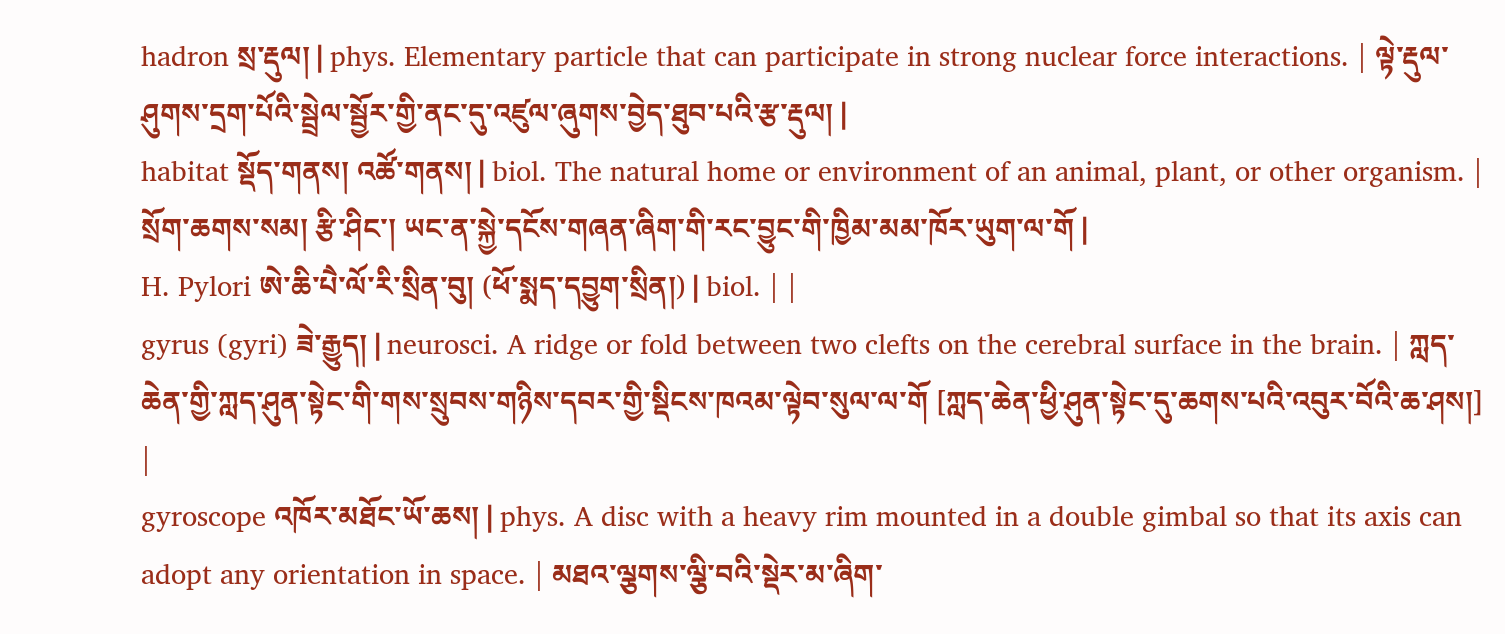hadron སྲ་རྡུལ། | phys. Elementary particle that can participate in strong nuclear force interactions. | ལྟེ་རྡུལ་ཤུགས་དྲག་པོའི་སྦྲེལ་སྦྱོར་གྱི་ནང་དུ་འཛུལ་ཞུགས་བྱེད་ཐུབ་པའི་རྩ་རྡུལ། |
habitat སྡོད་གནས། འཚོ་གནས། | biol. The natural home or environment of an animal, plant, or other organism. | སྲོག་ཆགས་སམ། རྩི་ཤིང་། ཡང་ན་སྐྱེ་དངོས་གཞན་ཞིག་གི་རང་བྱུང་གི་ཁྱིམ་མམ་ཁོར་ཡུག་ལ་གོ |
H. Pylori ཨེ་ཆི་པཻ་ལོ་རི་སྲིན་བུ། (ཕོ་སྨད་དབྱུག་སྲིན།) | biol. | |
gyrus (gyri) ཟེ་རྒྱུད། | neurosci. A ridge or fold between two clefts on the cerebral surface in the brain. | ཀླད་ཆེན་གྱི་ཀླད་ཤུན་སྟེང་གི་གས་སྲུབས་གཉིས་དབར་གྱི་སྡིངས་ཁའམ་ལྟེབ་སུལ་ལ་གོ [ཀླད་ཆེན་ཕྱི་ཤུན་སྟེང་དུ་ཆགས་པའི་འབུར་བོའི་ཆ་ཤས།] |
gyroscope འཁོར་མཐོང་ཡོ་ཆས། | phys. A disc with a heavy rim mounted in a double gimbal so that its axis can adopt any orientation in space. | མཐའ་ལྕགས་ལྕི་བའི་སྡེར་མ་ཞིག་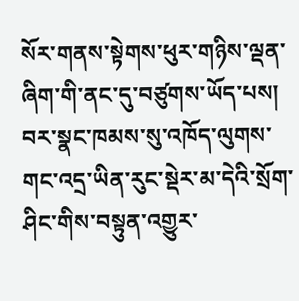སོར་གནས་སྟེགས་ཕུར་གཉིས་ལྡན་ཞིག་གི་ནང་དུ་བཙུགས་ཡོད་པས། བར་སྣང་ཁམས་སུ་འཁོད་ལུགས་གང་འདྲ་ཡིན་རུང་སྡེར་མ་དེའི་སྲོག་ཤིང་གིས་བསྟུན་འགྱུར་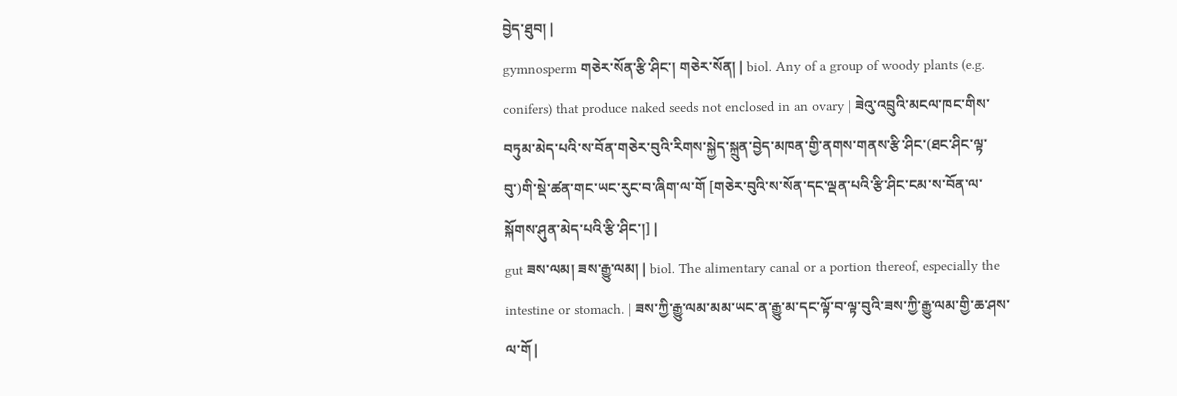བྱེད་ཐུབ། |
gymnosperm གཅེར་སོན་རྩི་ཤིང་། གཅེར་སོན། | biol. Any of a group of woody plants (e.g. conifers) that produce naked seeds not enclosed in an ovary | ཟེའུ་འབྲུའི་མངལ་ཁང་གིས་བཏུམ་མེད་པའི་ས་བོན་གཅེར་བུའི་རིགས་སྐྱེད་སྐྲུན་བྱེད་མཁན་གྱི་ནགས་གནས་རྩི་ཤིང་(ཐང་ཤིང་ལྟ་བུ་)གི་སྡེ་ཚན་གང་ཡང་རུང་བ་ཞིག་ལ་གོ [གཅེར་བུའི་ས་སོན་དང་ལྡན་པའི་རྩི་ཤིང་ངམ་ས་བོན་ལ་སྐོགས་ཤུན་མེད་པའི་རྩི་ཤིང་།] |
gut ཟས་ལམ། ཟས་རྒྱུ་ལམ། | biol. The alimentary canal or a portion thereof, especially the intestine or stomach. | ཟས་ཀྱི་རྒྱུ་ལམ་མམ་ཡང་ན་རྒྱུ་མ་དང་ལྟོ་བ་ལྟ་བུའི་ཟས་ཀྱི་རྒྱུ་ལམ་གྱི་ཆ་ཤས་ལ་གོ |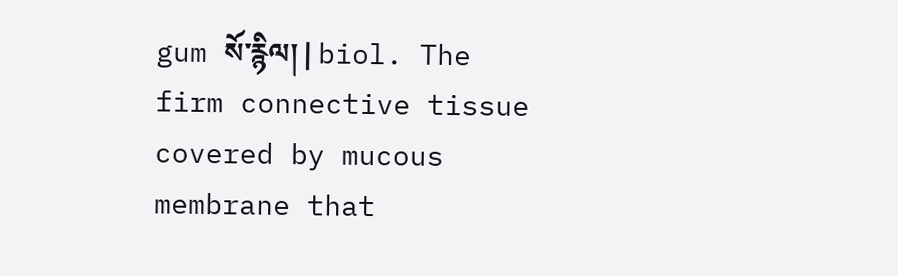gum སོ་རྙིལ། | biol. The firm connective tissue covered by mucous membrane that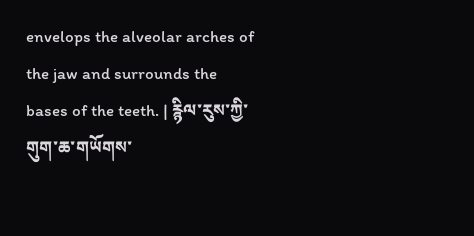envelops the alveolar arches of the jaw and surrounds the bases of the teeth. | རྙིལ་རུས་ཀྱི་གུག་ཆ་གཡོགས་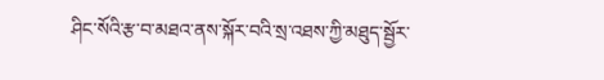ཤིང་སོའི་རྩ་བ་མཐའ་ནས་སྐོར་བའི་སྲ་འཐས་ཀྱི་མཐུད་སྦྱོར་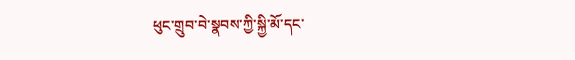ཕུང་གྲུབ་བེ་སྣབས་ཀྱི་སྐྱི་མོ་དང་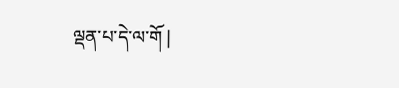ལྡན་པ་དེ་ལ་གོ |